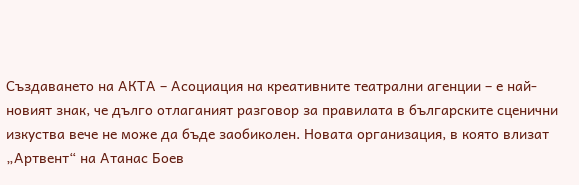Създаването на АКТА – Асоциация на креативните театрални агенции – е най-новият знак, че дълго отлаганият разговор за правилата в българските сценични изкуства вече не може да бъде заобиколен. Новата организация, в която влизат „Артвент“ на Атанас Боев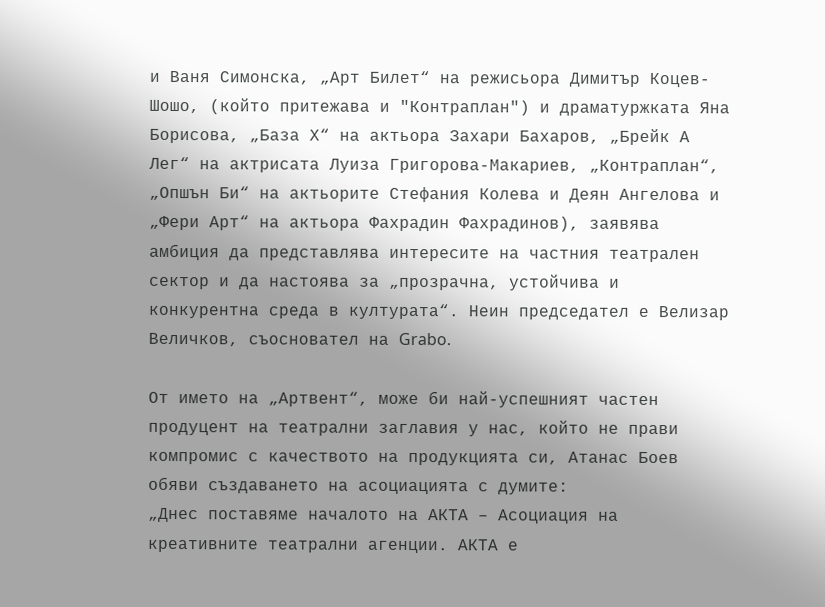и Ваня Симонска, „Арт Билет“ на режисьора Димитър Коцев-Шошо, (който притежава и "Контраплан") и драматуржката Яна Борисова, „База Х“ на актьора Захари Бахаров, „Брейк А Лег“ на актрисата Луиза Григорова-Макариев, „Контраплан“, „Опшън Би“ на актьорите Стефания Колева и Деян Ангелова и „Фери Арт“ на актьора Фахрадин Фахрадинов), заявява амбиция да представлява интересите на частния театрален сектор и да настоява за „прозрачна, устойчива и конкурентна среда в културата“. Неин председател е Велизар Величков, съосновател на Grabo.

От името на „Артвент“, може би най-успешният частен продуцент на театрални заглавия у нас, който не прави компромис с качеството на продукцията си, Атанас Боев обяви създаването на асоциацията с думите:
„Днес поставяме началото на АКТА – Асоциация на креативните театрални агенции. АКТА е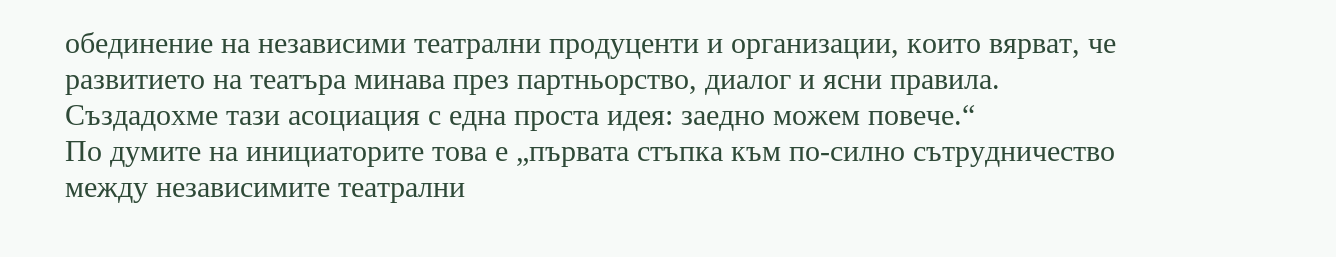обединение на независими театрални продуценти и организации, които вярват, че развитието на театъра минава през партньорство, диалог и ясни правила. Създадохме тази асоциация с една проста идея: заедно можем повече.“
По думите на инициаторите това е „първата стъпка към по-силно сътрудничество между независимите театрални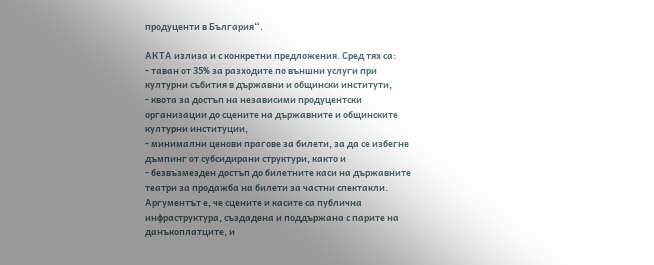продуценти в България“.

АКТА излиза и с конкретни предложения. Сред тях са:
- таван от 35% за разходите по външни услуги при културни събития в държавни и общински институти,
- квота за достъп на независими продуцентски организации до сцените на държавните и общинските културни институции,
- минимални ценови прагове за билети, за да се избегне дъмпинг от субсидирани структури, както и
- безвъзмезден достъп до билетните каси на държавните театри за продажба на билети за частни спектакли.
Аргументът е, че сцените и касите са публична инфраструктура, създадена и поддържана с парите на данъкоплатците, и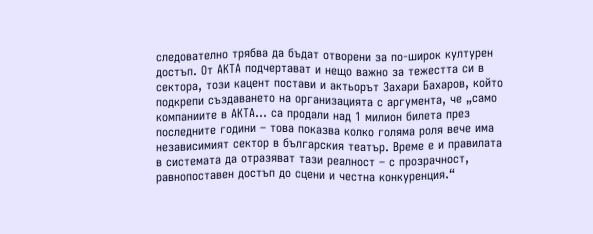следователно трябва да бъдат отворени за по-широк културен достъп. От АКТА подчертават и нещо важно за тежестта си в сектора, този кацент постави и актьорът Захари Бахаров, който подкрепи създаването на организацията с аргумента, че „само компаниите в АКТА… са продали над 1 милион билета през последните години – това показва колко голяма роля вече има независимият сектор в българския театър. Време е и правилата в системата да отразяват тази реалност – с прозрачност, равнопоставен достъп до сцени и честна конкуренция.“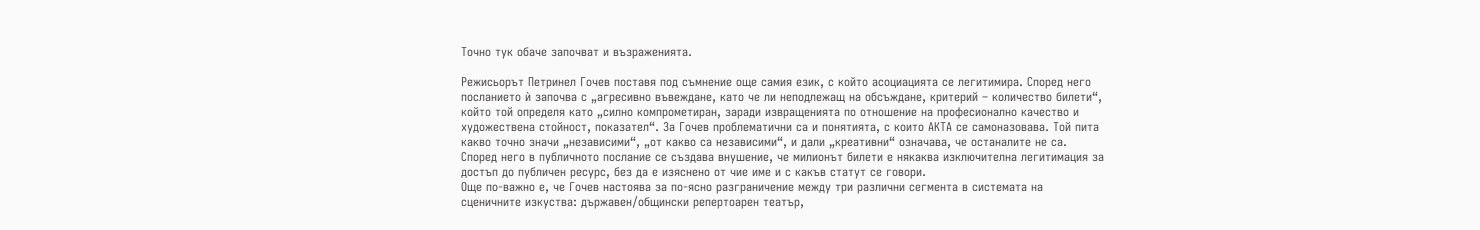Точно тук обаче започват и възраженията.

Режисьорът Петринел Гочев поставя под съмнение още самия език, с който асоциацията се легитимира. Според него посланието ѝ започва с „агресивно въвеждане, като че ли неподлежащ на обсъждане, критерий – количество билети“, който той определя като „силно компрометиран, заради извращенията по отношение на професионално качество и художествена стойност, показател“. За Гочев проблематични са и понятията, с които АКТА се самоназовава. Той пита какво точно значи „независими“, „от какво са независими“, и дали „креативни“ означава, че останалите не са. Според него в публичното послание се създава внушение, че милионът билети е някаква изключителна легитимация за достъп до публичен ресурс, без да е изяснено от чие име и с какъв статут се говори.
Още по-важно е, че Гочев настоява за по-ясно разграничение между три различни сегмента в системата на сценичните изкуства: държавен/общински репертоарен театър,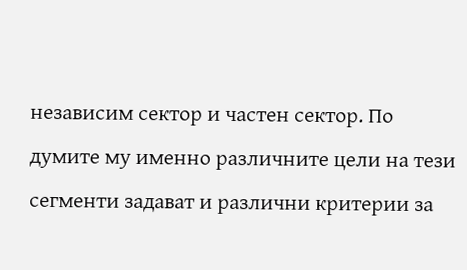независим сектор и частен сектор. По думите му именно различните цели на тези сегменти задават и различни критерии за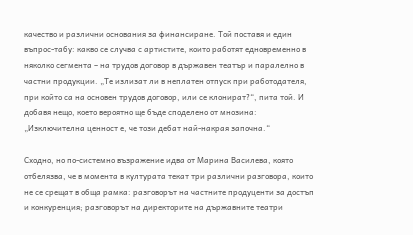качество и различни основания за финансиране. Той поставя и един въпрос-табу: какво се случва с артистите, които работят едновременно в няколко сегмента – на трудов договор в държавен театър и паралелно в частни продукции. „Те излизат ли в неплатен отпуск при работодателя, при който са на основен трудов договор, или се клонират?“, пита той. И добавя нещо, което вероятно ще бъде споделено от мнозина: „Изключителна ценност е, че този дебат най-накрая започна.“

Сходно, но по-системно възражение идва от Марина Василева, която отбелязва, че в момента в културата текат три различни разговора, които не се срещат в обща рамка: разговорът на частните продуценти за достъп и конкуренция; разговорът на директорите на държавните театри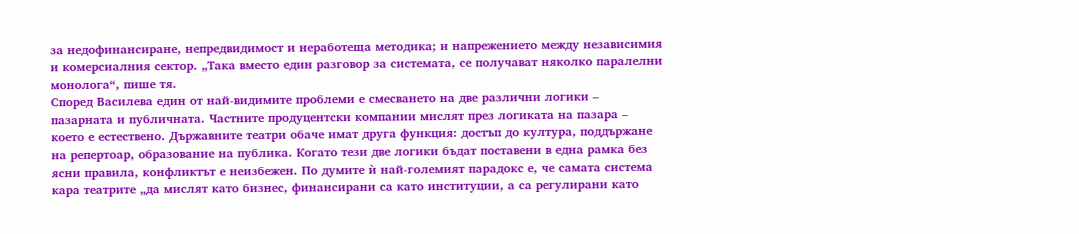за недофинансиране, непредвидимост и неработеща методика; и напрежението между независимия и комерсиалния сектор. „Така вместо един разговор за системата, се получават няколко паралелни монолога“, пише тя.
Според Василева един от най-видимите проблеми е смесването на две различни логики – пазарната и публичната. Частните продуцентски компании мислят през логиката на пазара – което е естествено. Държавните театри обаче имат друга функция: достъп до култура, поддържане на репертоар, образование на публика. Когато тези две логики бъдат поставени в една рамка без ясни правила, конфликтът е неизбежен. По думите ѝ най-големият парадокс е, че самата система кара театрите „да мислят като бизнес, финансирани са като институции, а са регулирани като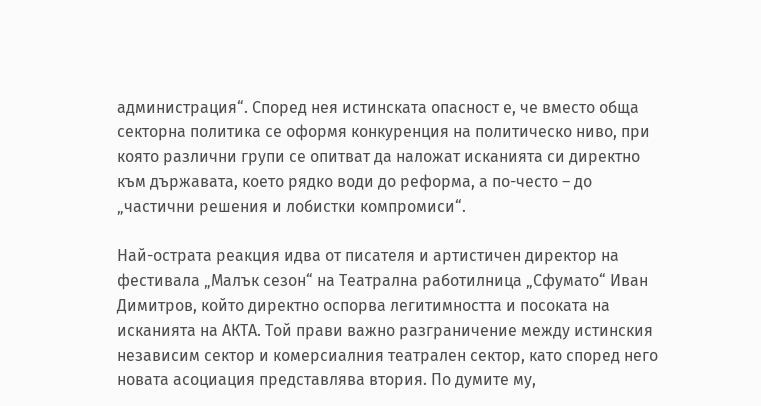администрация“. Според нея истинската опасност е, че вместо обща секторна политика се оформя конкуренция на политическо ниво, при която различни групи се опитват да наложат исканията си директно към държавата, което рядко води до реформа, а по-често – до „частични решения и лобистки компромиси“.

Най-острата реакция идва от писателя и артистичен директор на фестивала „Малък сезон“ на Театрална работилница „Сфумато“ Иван Димитров, който директно оспорва легитимността и посоката на исканията на АКТА. Той прави важно разграничение между истинския независим сектор и комерсиалния театрален сектор, като според него новата асоциация представлява втория. По думите му,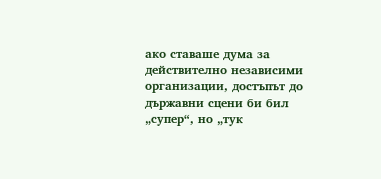ако ставаше дума за действително независими организации, достъпът до държавни сцени би бил „супер“, но „тук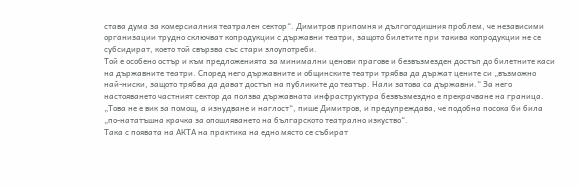става дума за комерсиалния театрален сектор“. Димитров припомня и дългогодишния проблем, че независими организации трудно сключват копродукции с държавни театри, защото билетите при такива копродукции не се субсидират, което той свързва със стари злоупотреби.
Той е особено остър и към предложенията за минимални ценови прагове и безвъзмезден достъп до билетните каси на държавните театри. Според него държавните и общинските театри трябва да държат цените си „възможно най-ниски, защото трябва да дават достъп на публиките до театър. Нали затова са държавни.“ За него настояването частният сектор да ползва държавната инфраструктура безвъзмездно е прекрачване на граница. „Това не е вик за помощ, а изнудване и наглост“, пише Димитров, и предупреждава, че подобна посока би била „по-нататъшна крачка за опошляването на българското театрално изкуство“.
Така с появата на АКТА на практика на едно място се събират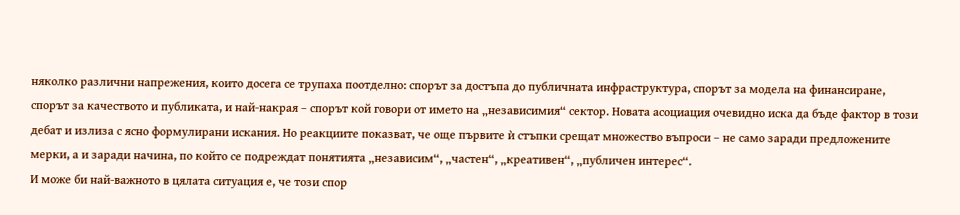няколко различни напрежения, които досега се трупаха поотделно: спорът за достъпа до публичната инфраструктура, спорът за модела на финансиране, спорът за качеството и публиката, и най-накрая – спорът кой говори от името на „независимия“ сектор. Новата асоциация очевидно иска да бъде фактор в този дебат и излиза с ясно формулирани искания. Но реакциите показват, че още първите ѝ стъпки срещат множество въпроси – не само заради предложените мерки, а и заради начина, по който се подреждат понятията „независим“, „частен“, „креативен“, „публичен интерес“.
И може би най-важното в цялата ситуация е, че този спор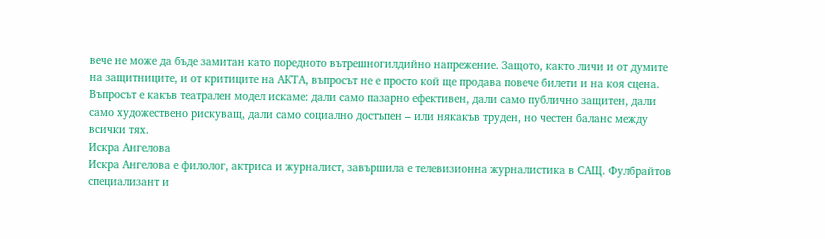вече не може да бъде замитан като поредното вътрешногилдийно напрежение. Защото, както личи и от думите на защитниците, и от критиците на АКТА, въпросът не е просто кой ще продава повече билети и на коя сцена. Въпросът е какъв театрален модел искаме: дали само пазарно ефективен, дали само публично защитен, дали само художествено рискуващ, дали само социално достъпен – или някакъв труден, но честен баланс между всички тях.
Искра Ангелова
Искра Ангелова е филолог, актриса и журналист, завършила е телевизионна журналистика в САЩ. Фулбрайтов специализант и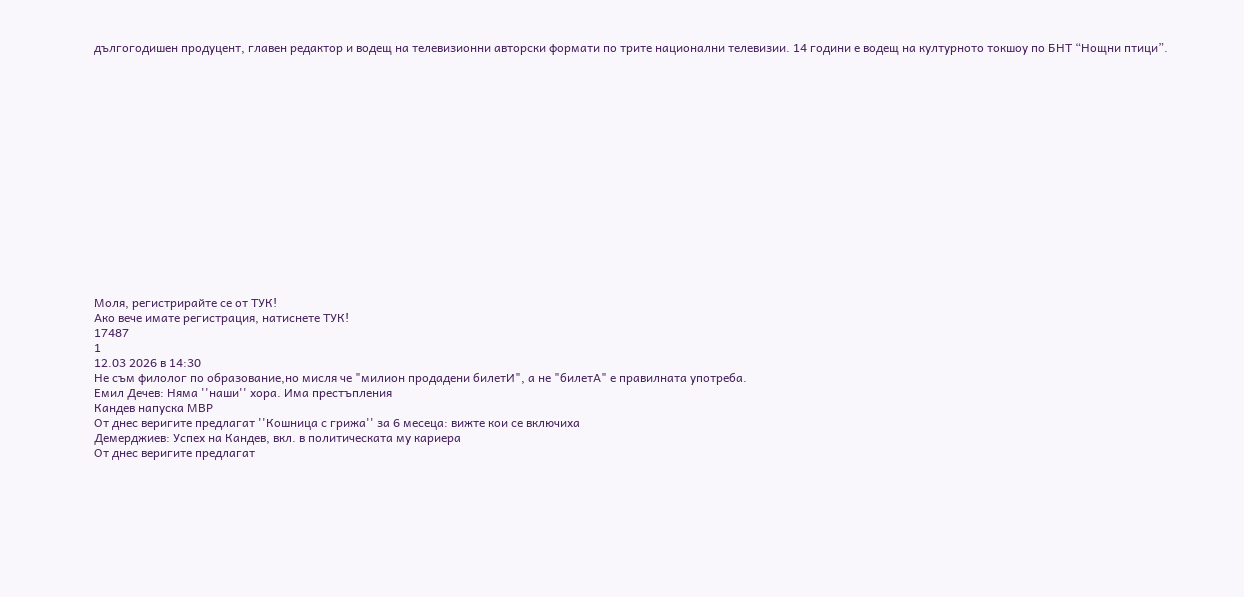дългогодишен продуцент, главен редактор и водещ на телевизионни авторски формати по трите национални телевизии. 14 години е водещ на културното токшоу по БНТ “Нощни птици”.
















Моля, регистрирайте се от TУК!
Ако вече имате регистрация, натиснете ТУК!
17487
1
12.03 2026 в 14:30
Не съм филолог по образование,но мисля че "милион продадени билетИ", а не "билетА" е правилната употреба.
Емил Дечев: Няма ''наши'' хора. Има престъпления
Кандев напуска МВР
От днес веригите предлагат ''Кошница с грижа'' за 6 месеца: вижте кои се включиха
Демерджиев: Успех на Кандев, вкл. в политическата му кариера
От днес веригите предлагат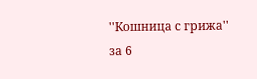''Кошница с грижа'' за 6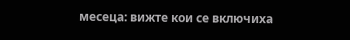месеца: вижте кои се включиха